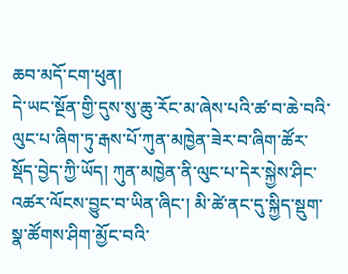ཆབ་མདོ་ངག་ཕུན།
དེ་ཡང་སྔོན་གྱི་དུས་སུ་ཆུ་རོང་མ་ཞེས་པའི་ཚ་བ་ཆེ་བའི་ལུང་པ་ཞིག་ཏུ་རྒས་པོ་ཀུན་མཁྱེན་ཟེར་བ་ཞིག་ཚོར་སྡོད་བྱེད་ཀྱི་ཡོད། ཀུན་མཁྱེན་ནི་ལུང་པ་དེར་སྐྱེས་ཤིང་འཚར་ལོངས་བྱུང་བ་ཡིན་ཞིང་། མི་ཚེ་ནང་དུ་སྐྱིད་སྡུག་སྣ་ཚོགས་ཤིག་མྱོང་བའི་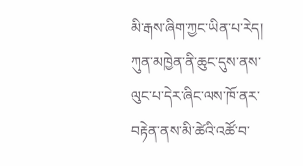མི་རྒས་ཞིག་ཀྱང་ཡིན་པ་རེད། ཀུན་མཁྱེན་ནི་ཆུང་དུས་ནས་ལུང་པ་དེར་ཞིང་ལས་ཁོ་ནར་བརྟེན་ནས་མི་ཚེའི་འཚོ་བ་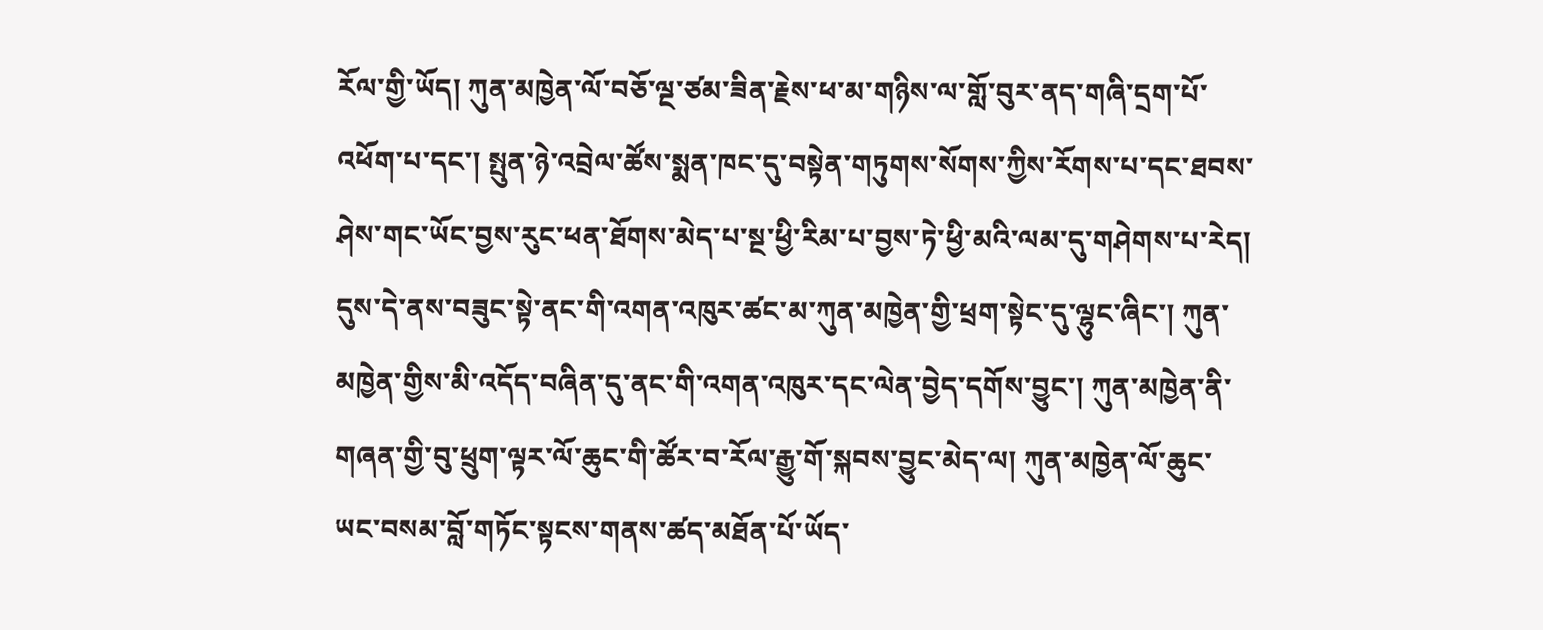རོལ་གྱི་ཡོད། ཀུན་མཁྱེན་ལོ་བཅོ་ལྔ་ཙམ་ཟིན་རྗེས་ཕ་མ་གཉིས་ལ་གློ་བུར་ནད་གཞི་དྲག་པོ་འཕོག་པ་དང་། སྤུན་ཉེ་འབྲེལ་ཚོས་སྨན་ཁང་དུ་བསྟེན་གཏུགས་སོགས་ཀྱིས་རོགས་པ་དང་ཐབས་ཤེས་གང་ཡོང་བྱས་རུང་ཕན་ཐོགས་མེད་པ་སྔ་ཕྱི་རིམ་པ་བྱས་ཏེ་ཕྱི་མའི་ལམ་དུ་གཤེགས་པ་རེད།
དུས་དེ་ནས་བཟུང་སྟེ་ནང་གི་འགན་འཁུར་ཚང་མ་ཀུན་མཁྱེན་གྱི་ཕྲག་སྟེང་དུ་ལྷུང་ཞིང་། ཀུན་མཁྱེན་གྱིས་མི་འདོད་བཞིན་དུ་ནང་གི་འགན་འཁུར་དང་ལེན་བྱེད་དགོས་བྱུང་། ཀུན་མཁྱེན་ནི་གཞན་གྱི་བུ་ཕྲུག་ལྟར་ལོ་ཆུང་གི་ཚོར་བ་རོལ་རྒྱུ་གོ་སྐབས་བྱུང་མེད་ལ། ཀུན་མཁྱེན་ལོ་ཆུང་ཡང་བསམ་བློ་གཏོང་སྟངས་གནས་ཚད་མཐོན་པོ་ཡོད་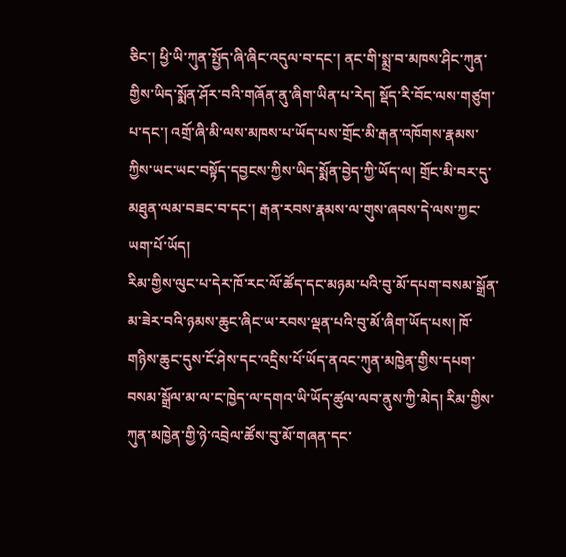ཅིང་། ཕྱི་ཡི་ཀུན་སྤྱོད་ཞི་ཞིང་འདུལ་བ་དང་། ནང་གི་སྨྲ་བ་མཁས་ཤིང་ཀུན་གྱིས་ཡིད་སྨོན་ཤོར་བའི་གཞོན་ནུ་ཞིག་ཡིན་པ་རེད། སྡོད་རི་བོང་ལས་གཙུག་པ་དང་། འགྲོ་ཞི་མི་ལས་མཁས་པ་ཡོད་པས་གྲོང་མི་རྒན་འཁོགས་རྣམས་ཀྱིས་ཡང་ཡང་བསྟོད་དབྱངས་ཀྱིས་ཡིད་སྨོན་བྱེད་ཀྱི་ཡོད་ལ། གྲོང་མི་བར་དུ་མཐུན་ལམ་བཟང་བ་དང་། རྒན་རབས་རྣམས་ལ་གུས་ཞབས་དེ་ལས་ཀྱང་ཡག་པོ་ཡོད།
རིམ་གྱིས་ལུང་པ་དེར་ཁོ་རང་ལོ་ཚོད་དང་མཉམ་པའི་བུ་མོ་དཔག་བསམ་སྒྲོན་མ་ཟེར་བའི་ཉམས་ཆུང་ཞིང་ཡ་རབས་ལྡན་པའི་བུ་མོ་ཞིག་ཡོད་པས། ཁོ་གཉིས་ཆུང་དུས་ངོ་ཤེས་དང་འདྲིས་པོ་ཡོད་ནའང་ཀུན་མཁྱེན་གྱིས་དཔག་བསམ་སྒྲོལ་མ་ལ་ང་ཁྱེད་ལ་དགའ་ཡི་ཡོད་ཚུལ་ལབ་ནུས་ཀྱི་མེད། རིམ་གྱིས་ཀུན་མཁྱེན་གྱི་ཉེ་འབྲེལ་ཚོས་བུ་མོ་གཞན་དང་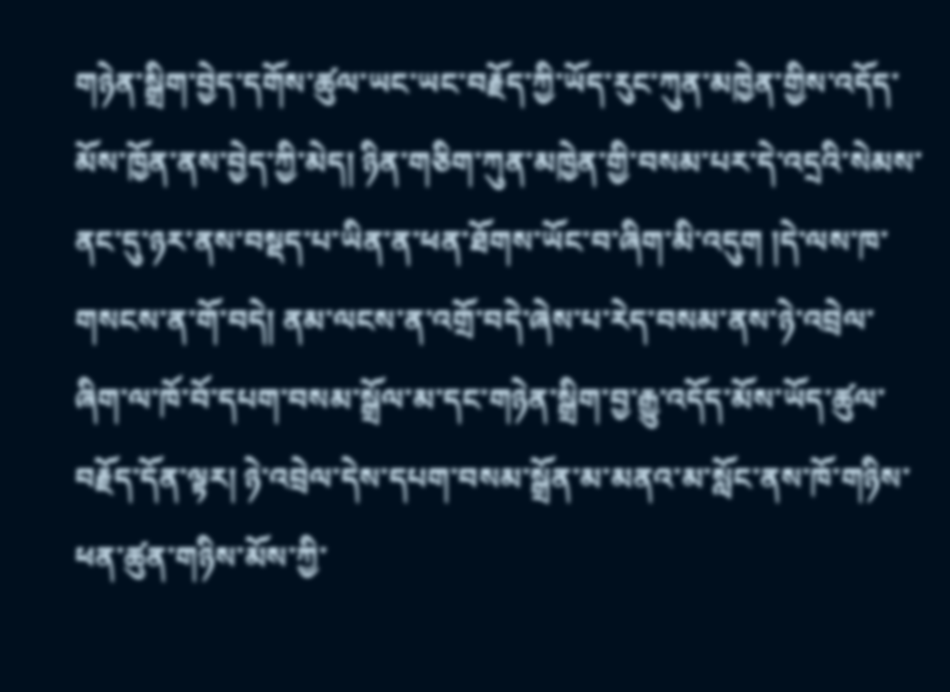གཉེན་སྒྲིག་བྱེད་དགོས་ཚུལ་ཡང་ཡང་བརྗོད་ཀྱི་ཡོད་རུང་ཀུན་མཁྱེན་གྱིས་འདོད་མོས་ཁྱོན་ནས་བྱེད་ཀྱི་མེད། ཉིན་གཅིག་ཀུན་མཁྱེན་གྱི་བསམ་པར་དེ་འདྲའི་སེམས་ནང་དུ་ཉར་ནས་བསྡད་པ་ཡིན་ན་ཕན་ཐོགས་ཡོང་བ་ཞིག་མི་འདུག །དེ་ལས་ཁ་གསངས་ན་གོ་བདེ། ནམ་ལངས་ན་འགྲོ་བདེ་ཞེས་པ་རེད་བསམ་ནས་ཉེ་འབྲེལ་ཞིག་ལ་ཁོ་བོ་དཔག་བསམ་སྒྲོལ་མ་དང་གཉེན་སྒྲིག་བྱ་རྒྱུ་འདོད་མོས་ཡོད་ཚུལ་བརྗོད་དོན་ལྟར། ཉེ་འབྲེལ་དེས་དཔག་བསམ་སྒྲོན་མ་མནའ་མ་སློང་ནས་ཁོ་གཉིས་ཕན་ཚུན་གཉིས་མོས་ཀྱི་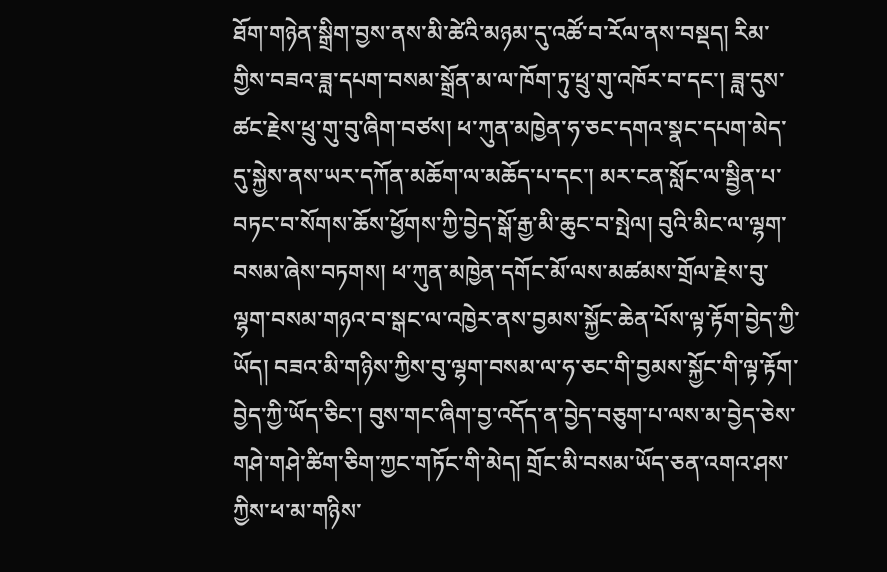ཐོག་གཉེན་སྒྲིག་བྱས་ནས་མི་ཚེའི་མཉམ་དུ་འཚོ་བ་རོལ་ནས་བསྡད། རིམ་གྱིས་བཟའ་ཟླ་དཔག་བསམ་སྒྲོན་མ་ལ་ཁོག་ཏུ་ཕྲུ་གུ་འཁོར་བ་དང་། ཟླ་དུས་ཚང་རྗེས་ཕྲུ་གུ་བུ་ཞིག་བཙས། ཕ་ཀུན་མཁྱེན་ཧ་ཅང་དགའ་སྣང་དཔག་མེད་དུ་སྐྱེས་ནས་ཡར་དཀོན་མཆོག་ལ་མཆོད་པ་དང་། མར་ངན་སློང་ལ་སྦྱིན་པ་བཏང་བ་སོགས་ཆོས་ཕྱོགས་ཀྱི་བྱེད་སྒོ་རྒྱ་མི་ཆུང་བ་སྤེལ། བུའི་མིང་ལ་ལྷག་བསམ་ཞེས་བཏགས། ཕ་ཀུན་མཁྱེན་དགོང་མོ་ལས་མཚམས་གྲོལ་རྗེས་བུ་ལྷག་བསམ་གཉའ་བ་སྒང་ལ་འཁྱེར་ནས་བྱམས་སྐྱོང་ཆེན་པོས་ལྟ་རྟོག་བྱེད་ཀྱི་ཡོད། བཟའ་མི་གཉིས་ཀྱིས་བུ་ལྷག་བསམ་ལ་ཧ་ཅང་གི་བྱམས་སྐྱོང་གི་ལྟ་རྟོག་བྱེད་ཀྱི་ཡོད་ཅིང་། བུས་གང་ཞིག་བྱ་འདོད་ན་བྱེད་བཅུག་པ་ལས་མ་བྱེད་ཅེས་གཤེ་གཤེ་ཚིག་ཅིག་ཀྱང་གཏོང་གི་མེད། གྲོང་མི་བསམ་ཡོད་ཅན་འགའ་ཤས་ཀྱིས་ཕ་མ་གཉིས་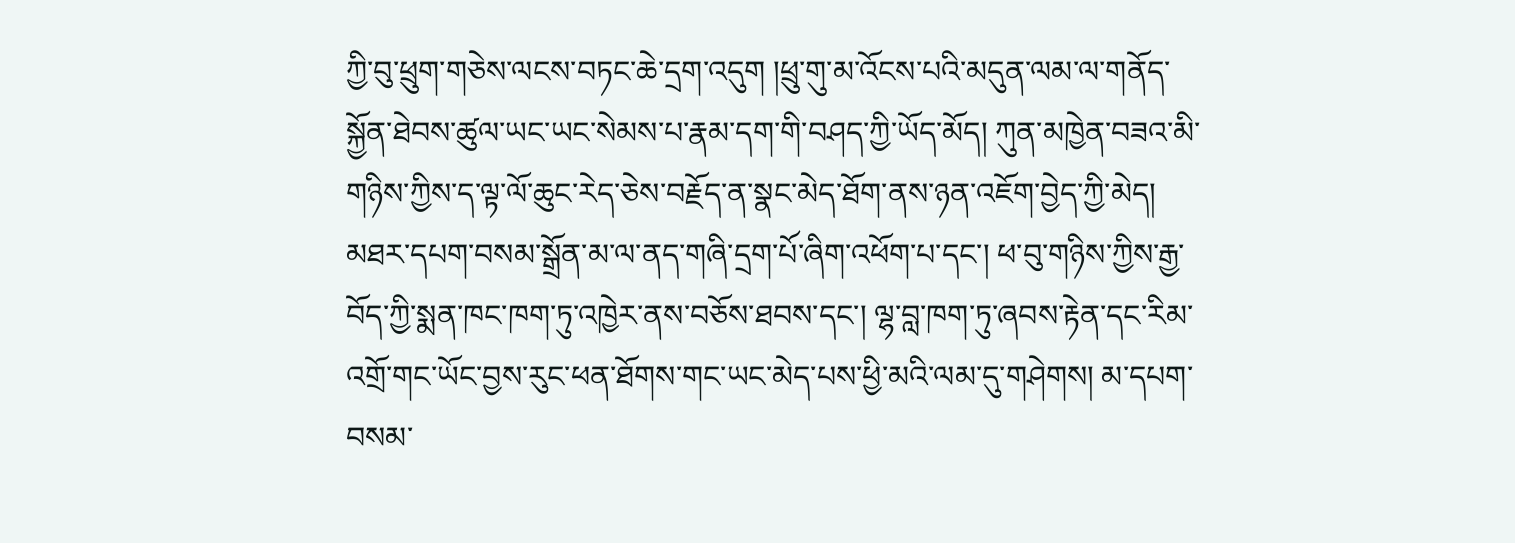ཀྱི་བུ་ཕྲུག་གཅེས་ལངས་བཏང་ཆེ་དྲག་འདུག །ཕྲུ་གུ་མ་འོངས་པའི་མདུན་ལམ་ལ་གནོད་སྐྱོན་ཐེབས་ཚུལ་ཡང་ཡང་སེམས་པ་རྣམ་དག་གི་བཤད་ཀྱི་ཡོད་མོད། ཀུན་མཁྱེན་བཟའ་མི་གཉིས་ཀྱིས་ད་ལྟ་ལོ་ཆུང་རེད་ཅེས་བརྗོད་ན་སྣང་མེད་ཐོག་ནས་ཉན་འཇོག་བྱེད་ཀྱི་མེད།
མཐར་དཔག་བསམ་སྒྲོན་མ་ལ་ནད་གཞི་དྲག་པོ་ཞིག་འཕོག་པ་དང་། ཕ་བུ་གཉིས་ཀྱིས་རྒྱ་བོད་ཀྱི་སྨན་ཁང་ཁག་ཏུ་འཁྱེར་ནས་བཅོས་ཐབས་དང་། ལྷ་བླ་ཁག་ཏུ་ཞབས་རྟེན་དང་རིམ་འགྲོ་གང་ཡོང་བྱས་རུང་ཕན་ཐོགས་གང་ཡང་མེད་པས་ཕྱི་མའི་ལམ་དུ་གཤེགས། མ་དཔག་བསམ་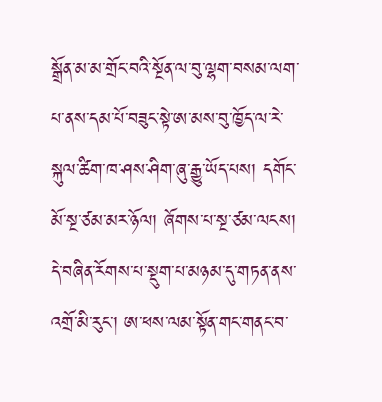སྒྲོན་མ་མ་གྲོང་བའི་སྔོན་ལ་བུ་ལྷག་བསམ་ལག་པ་ནས་དམ་པོ་བཟུང་སྟེ་ཨ་མས་བུ་ཁྱོད་ལ་རེ་སྐུལ་ཚིག་ཁ་ཤས་ཤིག་ཞུ་རྒྱུ་ཡོད་པས། དགོང་མོ་སྔ་ཙམ་མར་ཉོལ། ཞོགས་པ་སྔ་ཙམ་ལངས། དེ་བཞིན་རོགས་པ་སྡུག་པ་མཉམ་དུ་གཏན་ནས་འགྲོ་མི་རུང་། ཨ་ཕས་ལམ་སྟོན་གང་གནང་བ་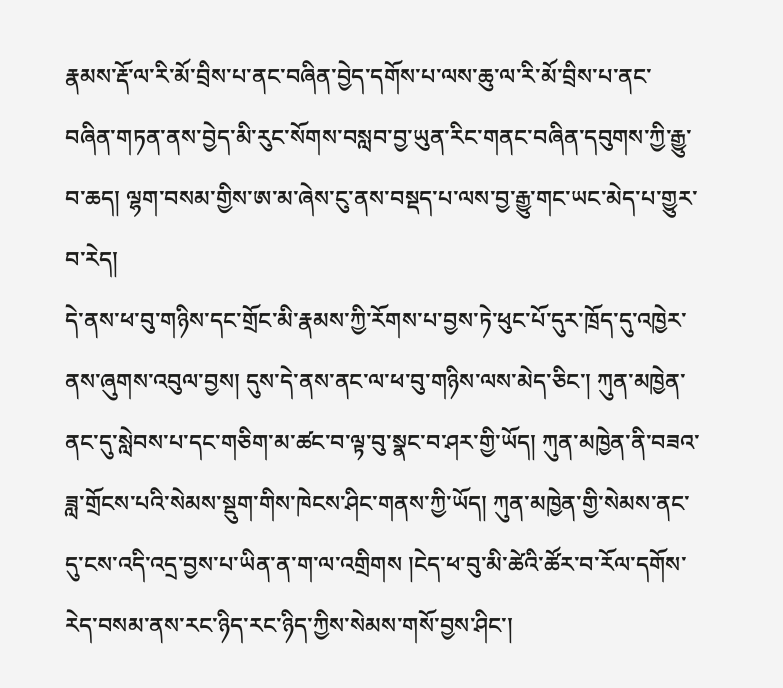རྣམས་རྡོ་ལ་རི་མོ་བྲིས་པ་ནང་བཞིན་བྱེད་དགོས་པ་ལས་ཆུ་ལ་རི་མོ་བྲིས་པ་ནང་བཞིན་གཏན་ནས་བྱེད་མི་རུང་སོགས་བསླབ་བྱ་ཡུན་རིང་གནང་བཞིན་དབུགས་ཀྱི་རྒྱུ་བ་ཆད། ལྷག་བསམ་གྱིས་ཨ་མ་ཞེས་ངུ་ནས་བསྡད་པ་ལས་བྱ་རྒྱུ་གང་ཡང་མེད་པ་གྱུར་བ་རེད།
དེ་ནས་ཕ་བུ་གཉིས་དང་གྲོང་མི་རྣམས་ཀྱི་རོགས་པ་བྱས་ཏེ་ཕུང་པོ་དུར་ཁྲོད་དུ་འཁྱེར་ནས་ཞུགས་འབུལ་བྱས། དུས་དེ་ནས་ནང་ལ་ཕ་བུ་གཉིས་ལས་མེད་ཅིང་། ཀུན་མཁྱེན་ནང་དུ་སླེབས་པ་དང་གཅིག་མ་ཚང་བ་ལྟ་བུ་སྣང་བ་ཤར་གྱི་ཡོད། ཀུན་མཁྱེན་ནི་བཟའ་ཟླ་གྲོངས་པའི་སེམས་སྡུག་གིས་ཁེངས་ཤིང་གནས་ཀྱི་ཡོད། ཀུན་མཁྱེན་གྱི་སེམས་ནང་དུ་ངས་འདི་འདྲ་བྱས་པ་ཡིན་ན་ག་ལ་འགྲིགས །ངེད་ཕ་བུ་མི་ཚེའི་ཚོར་བ་རོལ་དགོས་རེད་བསམ་ནས་རང་ཉིད་རང་ཉིད་ཀྱིས་སེམས་གསོ་བྱས་ཤིང་།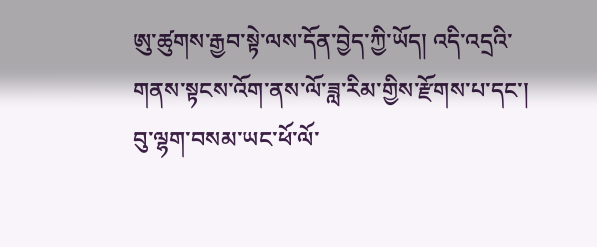ཨུ་ཚུགས་རྒྱབ་སྟེ་ལས་དོན་བྱེད་ཀྱི་ཡོད། འདི་འདྲའི་གནས་སྟངས་འོག་ནས་ལོ་ཟླ་རིམ་གྱིས་རྫོགས་པ་དང་། བུ་ལྷག་བསམ་ཡང་ཕོ་ལོ་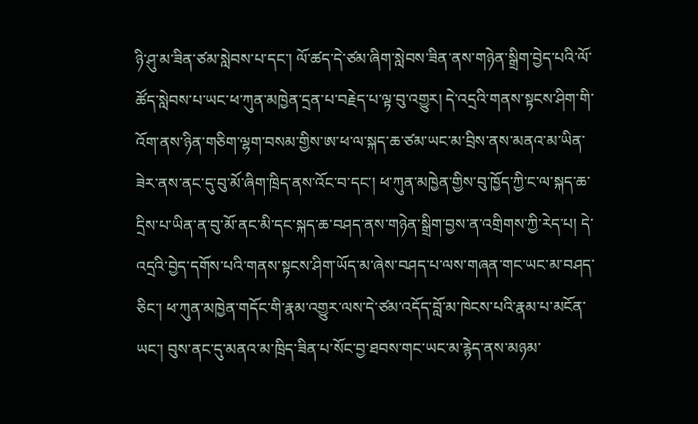ཉི་ཤུ་མ་ཟིན་ཙམ་སླེབས་པ་དང་། ལོ་ཚད་དེ་ཙམ་ཞིག་སླེབས་ཟིན་ནས་གཉེན་སྒྲིག་བྱེད་པའི་ལོ་ཚོད་སླེབས་པ་ཡང་ཕ་ཀུན་མཁྱེན་དྲན་པ་བརྗེད་པ་ལྟ་བུ་འགྱུར། དེ་འདྲའི་གནས་སྟངས་ཤིག་གི་འོག་ནས་ཉིན་གཅིག་ལྷག་བསམ་གྱིས་ཨ་ཕ་ལ་སྐད་ཆ་ཙམ་ཡང་མ་བྲིས་ནས་མནའ་མ་ཡིན་ཟེར་ནས་ནང་དུ་བུ་མོ་ཞིག་ཁྲིད་ནས་འོང་བ་དང་། ཕ་ཀུན་མཁྱེན་གྱིས་བུ་ཁྱོད་ཀྱི་ང་ལ་སྐད་ཆ་དྲིས་པ་ཡིན་ན་བུ་མོ་ནང་མི་དང་སྐད་ཆ་བཤད་ནས་གཉེན་སྒྲིག་བྱས་ན་འགྲིགས་ཀྱི་རེད་པ། དེ་འདྲའི་བྱེད་དགོས་པའི་གནས་སྟངས་ཤིག་ཡོད་མ་ཞེས་བཤད་པ་ལས་གཞན་གང་ཡང་མ་བཤད་ཅིང་། ཕ་ཀུན་མཁྱེན་གདོང་གི་རྣམ་འགྱུར་ལས་དེ་ཙམ་འདོད་བློ་མ་ཁེངས་པའི་རྣམ་པ་མངོན་ཡང་། བུས་ནང་དུ་མནའ་མ་ཁྲིད་ཟིན་པ་སོང་བྱ་ཐབས་གང་ཡང་མ་རྙེད་ནས་མཉམ་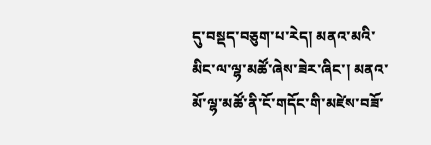དུ་བསྡད་བཅུག་པ་རེད། མནའ་མའི་མིང་ལ་ལྷ་མཚོ་ཞེས་ཟེར་ཞིང་། མནའ་མོ་ལྷ་མཚོ་ནི་ངོ་གདོང་གི་མཛེས་བཟོ་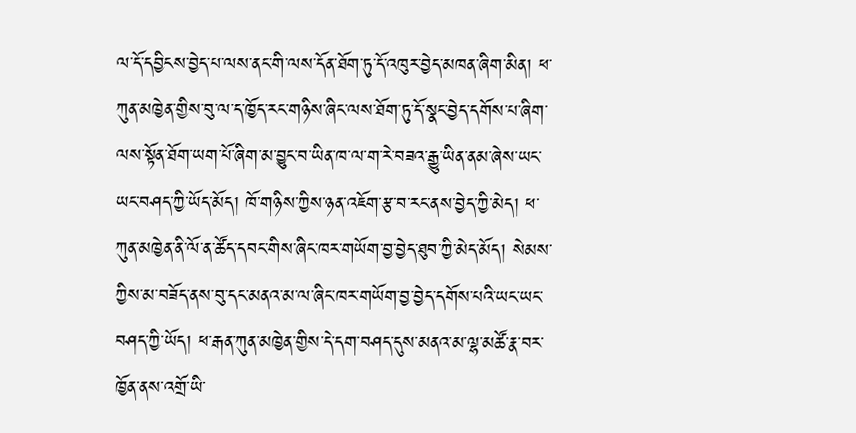ལ་དོ་དབྱིངས་བྱེད་པ་ལས་ནང་གི་ལས་དོན་ཐོག་ཏུ་དོ་འཁུར་བྱེད་མཁན་ཞིག་མིན། ཕ་ཀུན་མཁྱེན་གྱིས་བུ་ལ་ད་ཁྱོད་རང་གཉིས་ཞིང་ལས་ཐོག་ཏུ་དོ་སྣང་བྱེད་དགོས་པ་ཞིག་ལས་སྟོན་ཐོག་ཡག་པོ་ཞིག་མ་བྱུང་བ་ཡིན་ཁ་ལ་ག་རེ་བཟའ་རྒྱུ་ཡིན་ནམ་ཞེས་ཡང་ཡང་བཤད་ཀྱི་ཡོད་མོད། ཁོ་གཉིས་ཀྱིས་ཉན་འཇོག་རྩ་བ་རང་ནས་བྱེད་ཀྱི་མེད། ཕ་ཀུན་མཁྱེན་ནི་ལོ་ན་ཚོད་དབང་གིས་ཞིང་ཁར་གཡོག་བྱ་བྱེད་ཐུབ་ཀྱི་མེད་མོད། སེམས་ཀྱིས་མ་བཟོད་ནས་བུ་དང་མནའ་མ་ལ་ཞིང་ཁར་གཡོག་བྱ་བྱེད་དགོས་པའི་ཡང་ཡང་བཤད་ཀྱི་ཡོད། ཕ་རྒན་ཀུན་མཁྱེན་གྱིས་དེ་དག་བཤད་དུས་མནའ་མ་ལྷ་མཚོ་རྣ་བར་ཁྱོན་ནས་འགྲོ་ཡི་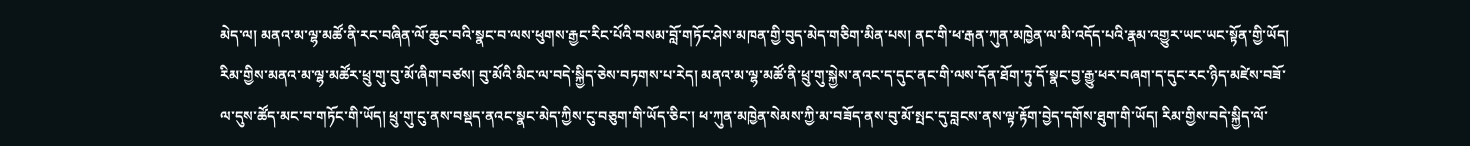མེད་ལ། མནའ་མ་ལྷ་མཚོ་ནི་རང་བཞིན་ལོ་ཆུང་བའི་སྣང་བ་ལས་ཕུགས་རྒྱང་རིང་པོའི་བསམ་བློ་གཏོང་ཤེས་མཁན་གྱི་བུད་མེད་གཅིག་མིན་པས། ནང་གི་ཕ་རྒན་ཀུན་མཁྱེན་ལ་མི་འདོད་པའི་རྣམ་འགྱུར་ཡང་ཡང་སྟོན་གྱི་ཡོད།
རིམ་གྱིས་མནའ་མ་ལྷ་མཚོར་ཕྲུ་གུ་བུ་མོ་ཞིག་བཙས། བུ་མོའི་མིང་ལ་བདེ་སྐྱིད་ཅེས་བཏགས་པ་རེད། མནའ་མ་ལྷ་མཚོ་ནི་ཕྲུ་གུ་སྐྱེས་ནའང་ད་དུང་ནང་གི་ལས་དོན་ཐོག་ཏུ་དོ་སྣང་བྱ་རྒྱུ་ཕར་བཞག་ད་དུང་རང་ཉིད་མཛེས་བཟོ་ལ་དུས་ཚོད་མང་བ་གཏོང་གི་ཡོད། ཕྲུ་གུ་ངུ་ནས་བསྡད་ནའང་སྣང་མེད་ཀྱིས་ངུ་བཅུག་གི་ཡོད་ཅིང་། ཕ་ཀུན་མཁྱེན་སེམས་ཀྱི་མ་བཟོད་ནས་བུ་མོ་སྤང་དུ་བླངས་ནས་ལྟ་རྟོག་བྱེད་དགོས་ཐུག་གི་ཡོད། རིམ་གྱིས་བདེ་སྐྱིད་ལོ་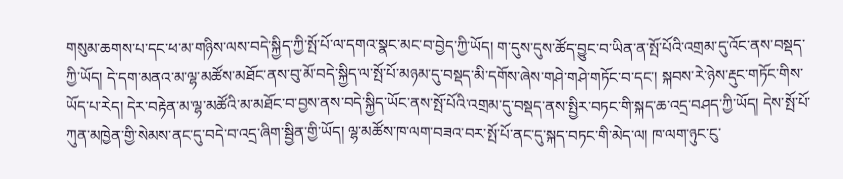གསུམ་ཆགས་པ་དང་ཕ་མ་གཉིས་ལས་བདེ་སྐྱིད་ཀྱི་སྤོ་པོ་ལ་དགའ་སྣང་མང་བ་བྱེད་ཀྱི་ཡོད། ག་དུས་དུས་ཚོད་བྱུང་བ་ཡིན་ན་སྤོ་པོའི་འགྲམ་དུ་འོང་ནས་བསྡད་ཀྱི་ཡོད། དེ་དག་མནའ་མ་ལྷ་མཚོས་མཐོང་ནས་བུ་མོ་བདེ་སྐྱིད་ལ་སྤོ་པོ་མཉམ་དུ་བསྡད་མི་དགོས་ཞེས་གཤེ་གཤེ་གཏོང་བ་དང་། སྐབས་རེ་ཉེས་རྡུང་གཏོང་གིས་ཡོད་པ་རེད། དེར་བརྟེན་མ་ལྷ་མཚོའི་མ་མཐོང་བ་བྱས་ནས་བདེ་སྐྱིད་ཡོང་ནས་སྤོ་པོའི་འགྲམ་དུ་བསྡད་ནས་སྤྱིར་བཏང་གི་སྐད་ཆ་འདྲ་བཤད་ཀྱི་ཡོད། དེས་སྤོ་པོ་ཀུན་མཁྱེན་གྱི་སེམས་ནང་དུ་བདེ་བ་འདྲ་ཞིག་སྦྱིན་གྱི་ཡོད། ལྷ་མཚོས་ཁ་ལག་བཟའ་བར་སྤོ་པོ་ནང་དུ་སྐད་བཏང་གི་མེད་ལ། ཁ་ལག་ཉུང་ངུ་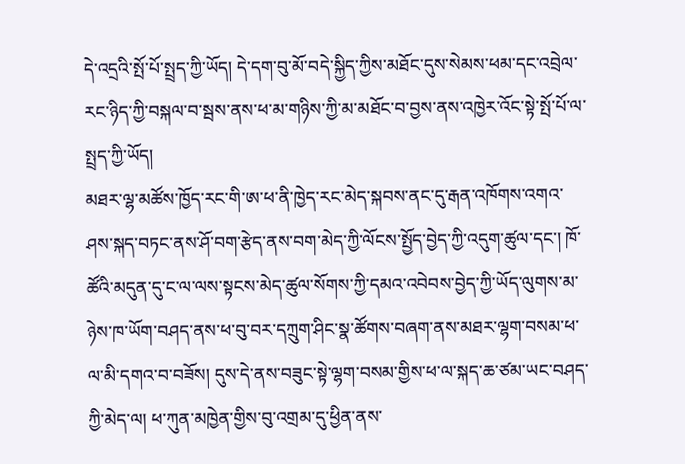དེ་འདྲའི་སྤོ་པོ་སྤྲད་ཀྱི་ཡོད། དེ་དག་བུ་མོ་བདེ་སྐྱིད་ཀྱིས་མཐོང་དུས་སེམས་ཕམ་དང་འབྲེལ་རང་ཉིད་ཀྱི་བསྐལ་བ་སྦས་ནས་ཕ་མ་གཉིས་ཀྱི་མ་མཐོང་བ་བྱས་ནས་འཁྱེར་འོང་སྟེ་སྤོ་པོ་ལ་སྤྲད་ཀྱི་ཡོད།
མཐར་ལྷ་མཚོས་ཁྱོད་རང་གི་ཨ་ཕ་ནི་ཁྱེད་རང་མེད་སྐབས་ནང་དུ་རྒན་འཁོགས་འགའ་ཤས་སྐད་བཏང་ནས་ཤོ་བག་རྩེད་ནས་བག་མེད་ཀྱི་ལོངས་སྤྱོད་བྱེད་ཀྱི་འདུག་ཚུལ་དང་། ཁོ་ཚོའི་མདུན་དུ་ང་ལ་ལས་སྟངས་མེད་ཚུལ་སོགས་ཀྱི་དམའ་འབེབས་བྱེད་ཀྱི་ཡོད་ལུགས་མ་ཉེས་ཁ་ཡོག་བཤད་ནས་ཕ་བུ་བར་དཀྲུག་ཤིང་སྣ་ཚོགས་བཞག་ནས་མཐར་ལྷག་བསམ་ཕ་ལ་མི་དགའ་བ་བཟོས། དུས་དེ་ནས་བཟུང་སྟེ་ལྷག་བསམ་གྱིས་ཕ་ལ་སྐད་ཆ་ཙམ་ཡང་བཤད་ཀྱི་མེད་ལ། ཕ་ཀུན་མཁྱེན་གྱིས་བུ་འགྲམ་དུ་ཕྱིན་ནས་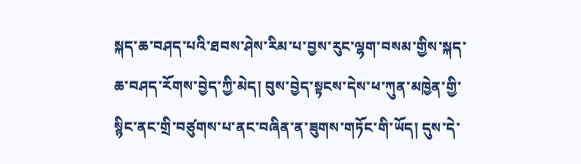སྐད་ཆ་བཤད་པའི་ཐབས་ཤེས་རིམ་པ་བྱས་རུང་ལྷག་བསམ་གྱིས་སྐད་ཆ་བཤད་རོགས་བྱེད་ཀྱི་མེད། བུས་བྱེད་སྟངས་དེས་ཕ་ཀུན་མཁྱེན་གྱི་སྙིང་ནང་གྲི་བཙུགས་པ་ནང་བཞིན་ན་ཟུགས་གཏོང་གི་ཡོད། དུས་དེ་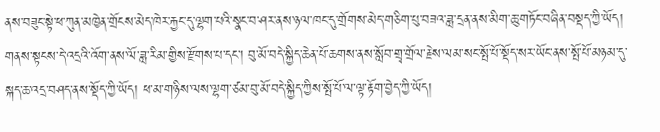ནས་བཟུང་སྟེ་ཕ་ཀུན་མཁྱེན་གྲོངས་མེད་ཁེར་རྐྱང་དུ་ལྷག་པའི་སྣང་བ་ཤར་ནས་ཉལ་ཁང་དུ་གྲོགས་མེད་གཅིག་པུ་བཟའ་ཟླ་དྲན་ནས་མིག་ཆུ་གཏོང་བཞིན་བསྡད་ཀྱི་ཡོད།
གནས་སྟངས་དེ་འདྲའི་འོག་ནས་ལོ་ཟླ་རིམ་གྱིས་རྫོགས་པ་དང་། བུ་མོ་བདེ་སྐྱིད་ཆེན་པོ་ཆགས་ནས་སློབ་གྲྭ་གྲོལ་རྗེས་ལམ་སང་སྤོ་པོ་སྡོད་སར་ཡོང་ནས་སྤོ་པོ་མཉམ་དུ་སྐད་ཆ་འདྲ་བཤད་ནས་སྡོད་ཀྱི་ཡོད། ཕ་མ་གཉིས་ལས་ལྷག་ཙམ་བུ་མོ་བདེ་སྐྱིད་ཀྱིས་སྤོ་པོ་ལ་ལྟ་རྟོག་བྱེད་ཀྱི་ཡོད།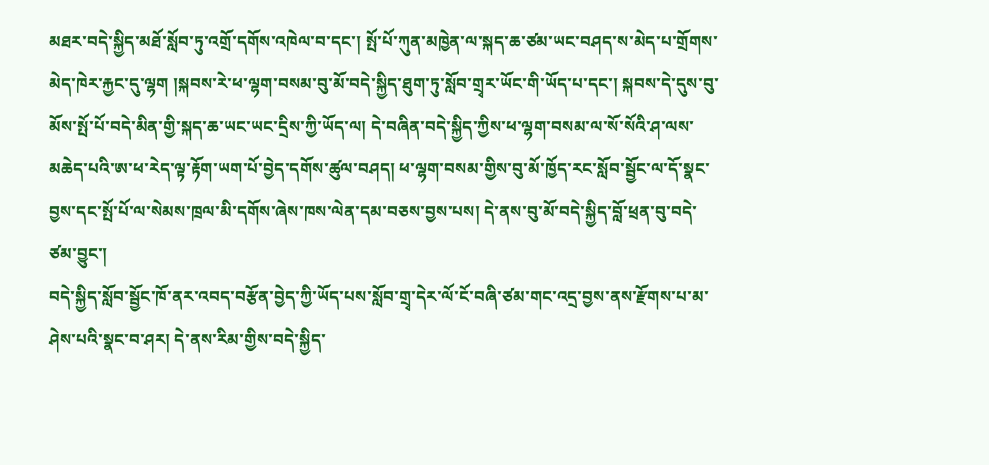མཐར་བདེ་སྐྱིད་མཐོ་སློབ་ཏུ་འགྲོ་དགོས་འཁེལ་བ་དང་། སྤོ་པོ་ཀུན་མཁྱེན་ལ་སྐད་ཆ་ཙམ་ཡང་བཤད་ས་མེད་པ་གྲོགས་མེད་ཁེར་རྐྱང་དུ་ལྷག །སྐབས་རེ་ཕ་ལྷག་བསམ་བུ་མོ་བདེ་སྐྱིད་ཐུག་ཏུ་སློབ་གྲྭར་ཡོང་གི་ཡོད་པ་དང་། སྐབས་དེ་དུས་བུ་མོས་སྤོ་པོ་བདེ་མིན་གྱི་སྐད་ཆ་ཡང་ཡང་དྲིས་ཀྱི་ཡོད་ལ། དེ་བཞིན་བདེ་སྐྱིད་ཀྱིས་ཕ་ལྷག་བསམ་ལ་སོ་སོའི་ཤ་ལས་མཆེད་པའི་ཨ་ཕ་རེད་ལྟ་རྟོག་ཡག་པོ་བྱེད་དགོས་ཚུལ་བཤད། ཕ་ལྷག་བསམ་གྱིས་བུ་མོ་ཁྱོད་རང་སློབ་སྦྱོང་ལ་དོ་སྣང་བྱས་དང་སྤོ་པོ་ལ་སེམས་ཁྲལ་མི་དགོས་ཞེས་ཁས་ལེན་དམ་བཅས་བྱས་པས། དེ་ནས་བུ་མོ་བདེ་སྐྱིད་བློ་ཕྲན་བུ་བདེ་ཙམ་བྱུང་།
བདེ་སྐྱིད་སློབ་སྦྱོང་ཁོ་ནར་འབད་བརྩོན་བྱེད་ཀྱི་ཡོད་པས་སློབ་གྲྭ་དེར་ལོ་ངོ་བཞི་ཙམ་གང་འདྲ་བྱས་ནས་རྫོགས་པ་མ་ཤེས་པའི་སྣང་བ་ཤར། དེ་ནས་རིམ་གྱིས་བདེ་སྐྱིད་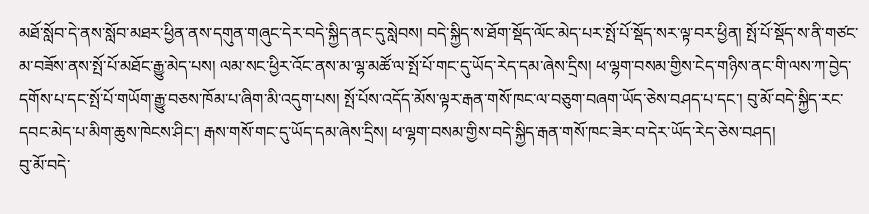མཐོ་སློབ་དེ་ནས་སློབ་མཐར་ཕྱིན་ནས་དགུན་གཞུང་དེར་བདེ་སྐྱིད་ནང་དུ་སླེབས། བདེ་སྐྱིད་ས་ཐོག་སྡོད་ལོང་མེད་པར་སྤོ་པོ་སྡོད་སར་ལྟ་བར་ཕྱིན། སྤོ་པོ་སྡོད་ས་ནི་གཙང་མ་བཟོས་ནས་སྤོ་པོ་མཐོང་རྒྱུ་མེད་པས། ལམ་སང་ཕྱིར་འོང་ནས་མ་ལྷ་མཚོ་ལ་སྤོ་པོ་གང་དུ་ཡོད་རེད་དམ་ཞེས་དྲིས། ཕ་ལྷག་བསམ་གྱིས་ངེད་གཉིས་ནང་གི་ལས་ཀ་བྱེད་དགོས་པ་དང་སྤོ་པོ་གཡོག་རྒྱུ་བཅས་ཁོམ་པ་ཞིག་མི་འདུག་པས། སྤོ་པོས་འདོད་མོས་ལྟར་རྒན་གསོ་ཁང་ལ་བཅུག་བཞག་ཡོད་ཅེས་བཤད་པ་དང་། བུ་མོ་བདེ་སྐྱིད་རང་དབང་མེད་པ་མིག་ཆུས་ཁེངས་ཤིང་། རྒས་གསོ་གང་དུ་ཡོད་དམ་ཞེས་དྲིས། ཕ་ལྷག་བསམ་གྱིས་བདེ་སྐྱིད་རྒན་གསོ་ཁང་ཟེར་བ་དེར་ཡོད་རེད་ཅེས་བཤད།
བུ་མོ་བདེ་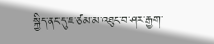སྐྱིད་ནང་དུ་ཇ་ཙམ་མ་འཐུང་བ་ཤར་རྒྱག་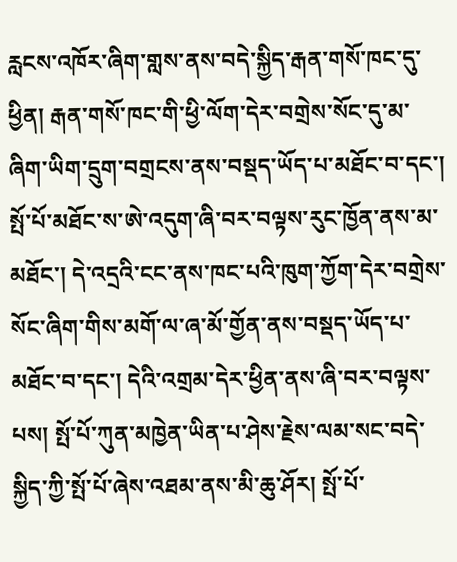རླངས་འཁོར་ཞིག་གླས་ནས་བདེ་སྐྱིད་རྒན་གསོ་ཁང་དུ་ཕྱིན། རྒན་གསོ་ཁང་གི་ཕྱི་ལོག་དེར་བགྲེས་སོང་དུ་མ་ཞིག་ཡིག་དྲུག་བགྲངས་ནས་བསྡད་ཡོད་པ་མཐོང་བ་དང་། སྤོ་པོ་མཐོང་ས་ཨེ་འདུག་ཞི་བར་བལྟས་རུང་ཁྱོན་ནས་མ་མཐོང་། དེ་འདྲའི་ངང་ནས་ཁང་པའི་ཁུག་ཀྱོག་དེར་བགྲེས་སོང་ཞིག་གིས་མགོ་ལ་ཞ་མོ་གྱོན་ནས་བསྡད་ཡོད་པ་མཐོང་བ་དང་། དེའི་འགྲམ་དེར་ཕྱིན་ནས་ཞི་བར་བལྟས་པས། སྤོ་པོ་ཀུན་མཁྱེན་ཡིན་པ་ཤེས་རྗེས་ལམ་སང་བདེ་སྐྱིད་ཀྱི་སྤོ་པོ་ཞེས་འཐམ་ནས་མི་ཆུ་ཤོར། སྤོ་པོ་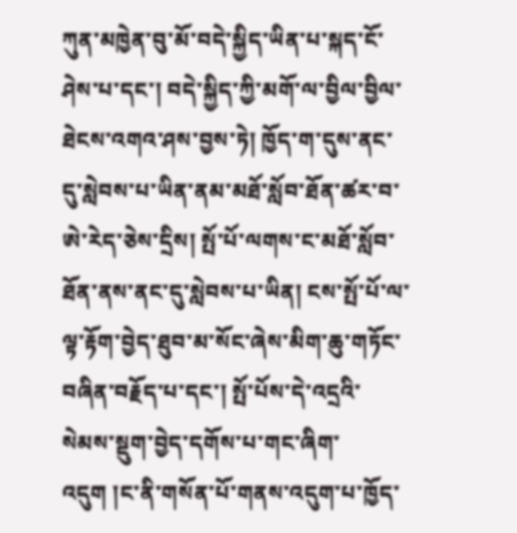ཀུན་མཁྱེན་བུ་མོ་བདེ་སྐྱིད་ཡིན་པ་སྐད་ངོ་ཤེས་པ་དང་། བདེ་སྐྱིད་ཀྱི་མགོ་ལ་བྱིལ་བྱིལ་ཐེངས་འགའ་ཤས་བྱས་ཏེ། ཁྱོད་ག་དུས་ནང་དུ་སླེབས་པ་ཡིན་ནམ་མཐོ་སློབ་ཐོན་ཚར་བ་ཨེ་རེད་ཅེས་དྲིས། སྤོ་པོ་ལགས་ང་མཐོ་སློབ་ཐོན་ནས་ནང་དུ་སླེབས་པ་ཡིན། ངས་སྤོ་པོ་ལ་ལྟ་རྟོག་བྱེད་ཐུབ་མ་སོང་ཞེས་མིག་ཆུ་གཏོང་བཞིན་བརྗོད་པ་དང་། སྤོ་པོས་དེ་འདྲའི་སེམས་སྡུག་བྱེད་དགོས་པ་གང་ཞིག་འདུག །ང་ནི་གསོན་པོ་གནས་འདུག་པ་ཁྱོད་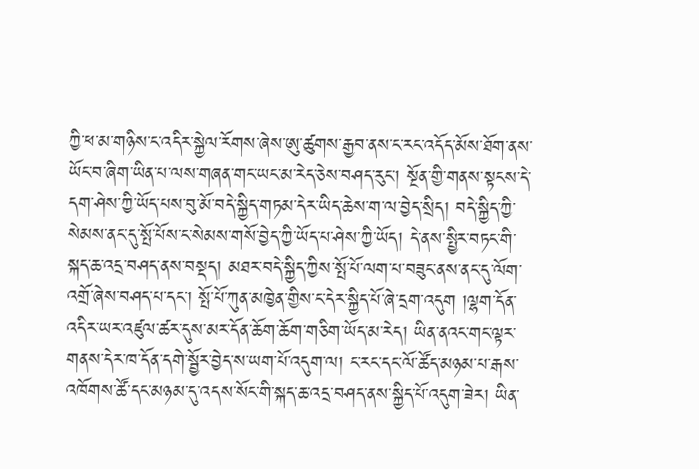ཀྱི་ཕ་མ་གཉིས་ང་འདིར་སྐྱེལ་རོགས་ཞེས་ཨུ་ཚུགས་རྒྱབ་ནས་ང་རང་འདོད་མོས་ཐོག་ནས་ཡོང་བ་ཞིག་ཡིན་པ་ལས་གཞན་གང་ཡང་མ་རེད་ཅེས་བཤད་རུང་། སྔོན་གྱི་གནས་སྟངས་དེ་དག་ཤེས་ཀྱི་ཡོད་པས་བུ་མོ་བདེ་སྐྱིད་གཏམ་དེར་ཡིད་ཆེས་ག་ལ་བྱེད་སྲིད། བདེ་སྐྱིད་ཀྱི་སེམས་ནང་དུ་སྤོ་པོས་ང་སེམས་གསོ་བྱེད་ཀྱི་ཡོད་པ་ཤེས་ཀྱི་ཡོད། དེ་ནས་སྤྱིར་བཏང་གི་སྐད་ཆ་འདྲ་བཤད་ནས་བསྡད། མཐར་བདེ་སྐྱིད་ཀྱིས་སྤོ་པོ་ལག་པ་བཟུང་ནས་ནང་དུ་ལོག་འགྲོ་ཞེས་བཤད་པ་དང་། སྤོ་པོ་ཀུན་མཁྱེན་གྱིས་ང་དེར་སྐྱིད་པོ་ཞེ་དྲག་འདུག །ལྷག་དོན་འདིར་ཡར་འཛུལ་ཚར་དུས་མར་དོན་ཆོག་ཆོག་གཅིག་ཡོད་མ་རེད། ཡིན་ནའང་གང་ལྟར་གནས་དེར་ཁ་དོན་དགེ་སྦྱོར་བྱེད་ས་ཡག་པོ་འདུག་ལ། ང་རང་དང་ལོ་ཚོད་མཉམ་པ་རྒས་འཁོགས་ཚོ་དང་མཉམ་དུ་འདས་སོང་གི་སྐད་ཆ་འདྲ་བཤད་ནས་སྐྱིད་པོ་འདུག་ཟེར། ཡིན་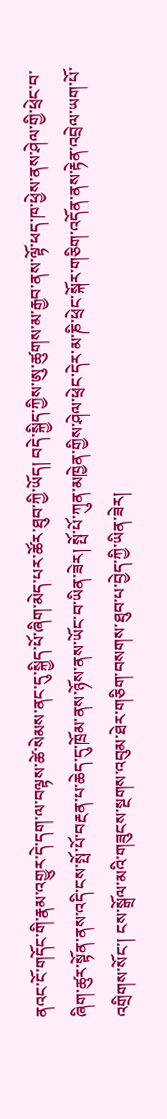ནའང་ངོ་གདོང་གི་རྣམ་འགྱུར་དེ་དག་ལ་བལྟས་ཚེ་སེམས་ནང་དུ་སྐྱིད་པོ་ཞིག་མེད་པར་ཚོར་ཐུབ་ཀྱི་ཡོད། བདེ་སྐྱིད་ཀྱིས་ཨུ་ཚུགས་མ་རྒྱབ་ནས་ལྟོ་ཕད་ཁ་ཕྱེས་ནས་ཤེལ་གྱི་ཕྲེང་བ་ཞིག་ཚུར་སྟོན་ནས་འདི་ངས་སྤོ་པོ་བརྔན་པ་ཆེད་དུ་ཁྲོམ་ནས་ཉོས་ནས་ཡོང་བ་ཡིན་ཟེར། སྤོ་པོ་ཀུན་མཁྱེན་གྱིས་ཤེལ་ཕྲེང་དེར་མ་ཎི་ཕྲེང་སྐོར་གཅིག་འདོན་ནས་རྟེན་འབྲེལ་ཡག་པོ་འགྲིགས་སོང་། ངས་སྒྲོལ་མའི་གཟུངས་སྔགས་འབུམ་ཐེར་གཅིག་བསགས་ཐུབ་པ་བྱེད་ཀྱི་ཡིན་ཟེར།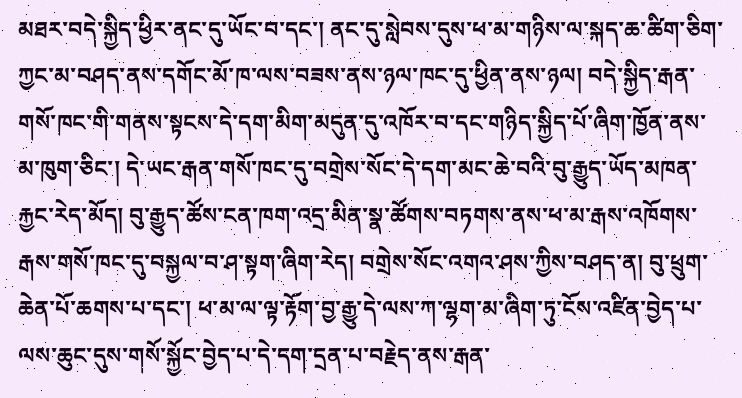མཐར་བདེ་སྐྱིད་ཕྱིར་ནང་དུ་ཡོང་བ་དང་། ནང་དུ་སླེབས་དུས་ཕ་མ་གཉིས་ལ་སྐད་ཆ་ཚིག་ཅིག་ཀྱང་མ་བཤད་ནས་དགོང་མོ་ཁ་ལས་བཟས་ནས་ཉལ་ཁང་དུ་ཕྱིན་ནས་ཉལ། བདེ་སྐྱིད་རྒན་གསོ་ཁང་གི་གནས་སྟངས་དེ་དག་མིག་མདུན་དུ་འཁོར་བ་དང་གཉིད་སྐྱིད་པོ་ཞིག་ཁྱོན་ནས་མ་ཁུག་ཅིང་། དེ་ཡང་རྒན་གསོ་ཁང་དུ་བགྲེས་སོང་དེ་དག་མང་ཆེ་བའི་བུ་རྒྱུད་ཡོད་མཁན་རྐྱང་རེད་མོད། བུ་རྒྱུད་ཚོས་ངན་ཁག་འདྲ་མིན་སྣ་ཚོགས་བཏགས་ནས་ཕ་མ་རྒས་འཁོགས་རྒས་གསོ་ཁང་དུ་བསྐྱལ་བ་ཤ་སྟག་ཞིག་རེད། བགྲེས་སོང་འགའ་ཤས་ཀྱིས་བཤད་ན། བུ་ཕྲུག་ཆེན་པོ་ཆགས་པ་དང་། ཕ་མ་ལ་ལྟ་རྟོག་བྱ་རྒྱུ་དེ་ལས་ཀ་ལྷག་མ་ཞིག་ཏུ་ངོས་འཛིན་བྱེད་པ་ལས་ཆུང་དུས་གསོ་སྐྱོང་བྱེད་པ་དེ་དག་དྲན་པ་བརྗེད་ནས་རྒན་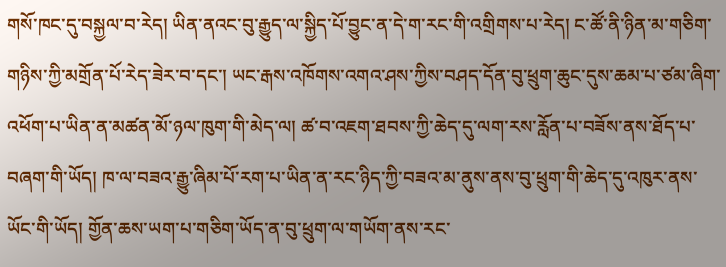གསོ་ཁང་དུ་བསྐྱལ་བ་རེད། ཡིན་ནའང་བུ་རྒྱུད་ལ་སྐྱིད་པོ་བྱུང་ན་དེ་ག་རང་གི་འགྲིགས་པ་རེད། ང་ཚོ་ནི་ཉིན་མ་གཅིག་གཉིས་ཀྱི་མགྲོན་པོ་རེད་ཟེར་བ་དང་། ཡང་རྒས་འཁོགས་འགའ་ཤས་ཀྱིས་བཤད་དོན་བུ་ཕྲུག་ཆུང་དུས་ཆམ་པ་ཙམ་ཞིག་འཕོག་པ་ཡིན་ན་མཚན་མོ་ཉལ་ཁུག་གི་མེད་ལ། ཚ་བ་འཇག་ཐབས་ཀྱི་ཆེད་དུ་ལག་རས་རློན་པ་བཟོས་ནས་ཐོད་པ་བཞག་གི་ཡོད། ཁ་ལ་བཟའ་རྒྱུ་ཞིམ་པོ་རག་པ་ཡིན་ན་རང་ཉིད་ཀྱི་བཟའ་མ་ནུས་ནས་བུ་ཕྲུག་གི་ཆེད་དུ་འཁུར་ནས་ཡོང་གི་ཡོད། གྱོན་ཆས་ཡག་པ་གཅིག་ཡོད་ན་བུ་ཕྲུག་ལ་གཡོག་ནས་རང་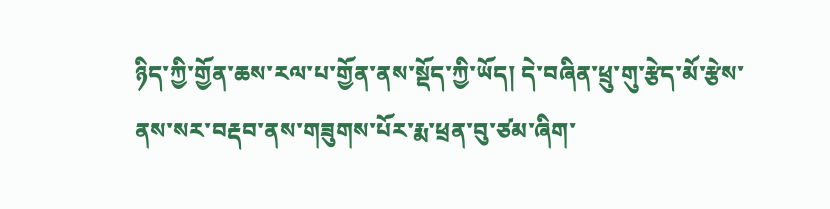ཉིད་ཀྱི་གྱོན་ཆས་རལ་པ་གྱོན་ནས་སྡོད་ཀྱི་ཡོད། དེ་བཞིན་ཕྲུ་གུ་རྩེད་མོ་རྩེས་ནས་སར་བརྡབ་ནས་གཟུགས་པོར་རྨ་ཕྲན་བུ་ཙམ་ཞིག་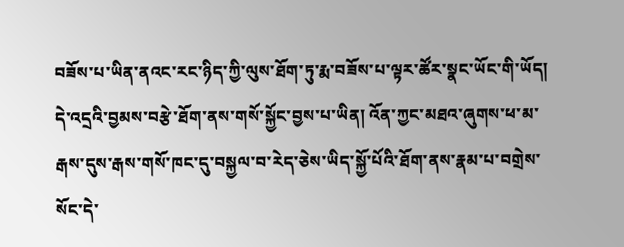བཟོས་པ་ཡིན་ནའང་རང་ཉིད་ཀྱི་ལུས་ཐོག་ཏུ་རྨ་བཟོས་པ་ལྟར་ཚོར་སྣང་ཡོང་གི་ཡོད། དེ་འདྲའི་བྱམས་བརྩེ་ཐོག་ནས་གསོ་སྐྱོང་བྱས་པ་ཡིན། འོན་ཀྱང་མཐའ་ཞུགས་ཕ་མ་རྒས་དུས་རྒས་གསོ་ཁང་དུ་བསྐྱལ་བ་རེད་ཅེས་ཡིད་སྐྱོ་པོའི་ཐོག་ནས་རྣམ་པ་བགྲེས་སོང་དེ་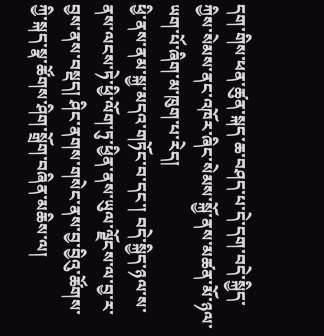དག་གིས་ཕན་ཚུན་སྐད་ཆ་བཤད་པ་དེ་དག་བདེ་སྐྱིད་ཀྱིས་སེམས་ནང་འཁོར་ཞིང་སེམས་སྐྱོ་ནས་མཚན་མོ་ཉལ་ཡག་པོ་ཞིག་མ་ཁུག་པ་རེད།
ཕྱི་ནས་ནམ་སྐྱ་མདའ་གཏོང་བ་དང་། བདེ་སྐྱིད་ཉལ་ས་ནས་ལངས་ཏེ་ཕྱི་ལོག་ཏུ་ཕྱིན་ནས་ཡུལ་ལྗོངས་ལ་བྱ་ར་བྱས་ནས་བསྡད། ཤིང་ནགས་གསེང་ནས་བྱ་བྱིའུ་ཚོགས་ཀྱི་སྐད་སྣ་ཚོགས་ཤིག་སྒྲོག་བཞིན་མཆིས་ལ།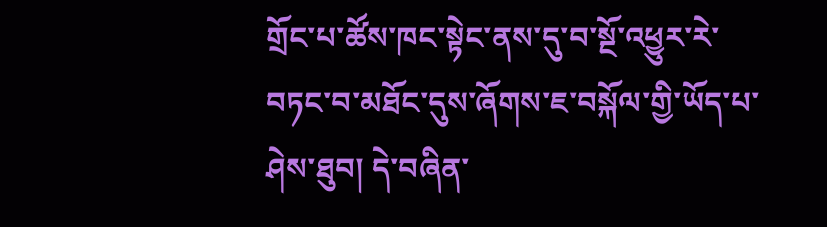གྲོང་པ་ཚོས་ཁང་སྟེང་ནས་དུ་བ་སྔོ་འཕྱུར་རེ་བཏང་བ་མཐོང་དུས་ཞོགས་ཇ་བསྐོལ་གྱི་ཡོད་པ་ཤེས་ཐུབ། དེ་བཞིན་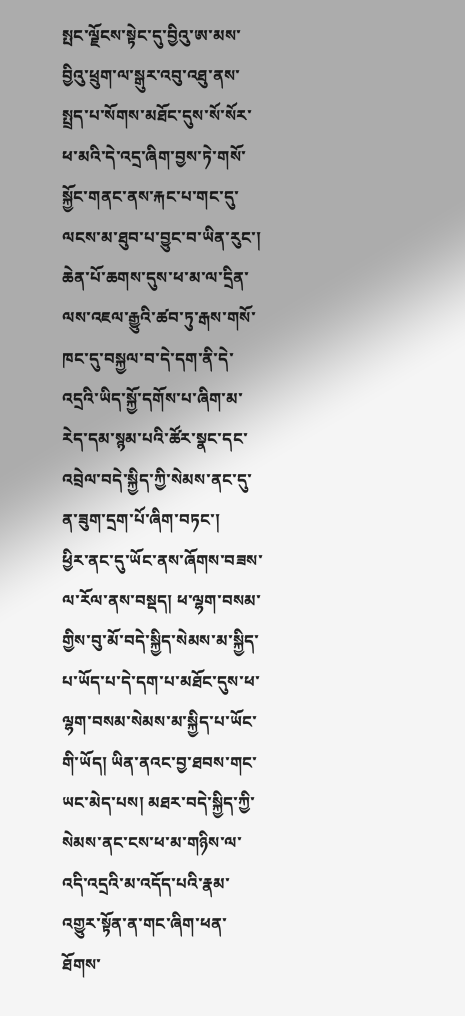སྤང་ལྗོངས་སྟེང་དུ་བྱིའུ་ཨ་མས་བྱིའུ་ཕྲུག་ལ་སྒུར་འབུ་འཐུ་ནས་སྤྲད་པ་སོགས་མཐོང་དུས་སོ་སོར་ཕ་མའི་དེ་འདྲ་ཞིག་བྱས་ཏེ་གསོ་སྐྱོང་གནང་ནས་རྐང་པ་གང་དུ་ལངས་མ་ཐུབ་པ་བྱུང་བ་ཡིན་རུང་། ཆེན་པོ་ཆགས་དུས་ཕ་མ་ལ་དྲིན་ལས་འཇལ་རྒྱུའི་ཚབ་ཏུ་རྒས་གསོ་ཁང་དུ་བསྐྱལ་བ་དེ་དག་ནི་དེ་འདྲའི་ཡིད་སྐྱོ་དགོས་པ་ཞིག་མ་རེད་དམ་སྙམ་པའི་ཚོར་སྣང་དང་འབྲེལ་བདེ་སྐྱིད་ཀྱི་སེམས་ནང་དུ་ན་ཟུག་དྲག་པོ་ཞིག་བཏང་།
ཕྱིར་ནང་དུ་ཡོང་ནས་ཞོགས་བཟས་ལ་རོལ་ནས་བསྡད། ཕ་ལྷག་བསམ་གྱིས་བུ་མོ་བདེ་སྐྱིད་སེམས་མ་སྐྱིད་པ་ཡོད་པ་དེ་དག་པ་མཐོང་དུས་ཕ་ལྷག་བསམ་སེམས་མ་སྐྱིད་པ་ཡོང་གི་ཡོད། ཡིན་ནའང་བྱ་ཐབས་གང་ཡང་མེད་པས། མཐར་བདེ་སྐྱིད་ཀྱི་སེམས་ནང་ངས་ཕ་མ་གཉིས་ལ་འདི་འདྲའི་མ་འདོད་པའི་རྣམ་འགྱུར་སྟོན་ན་གང་ཞིག་ཕན་ཐོགས་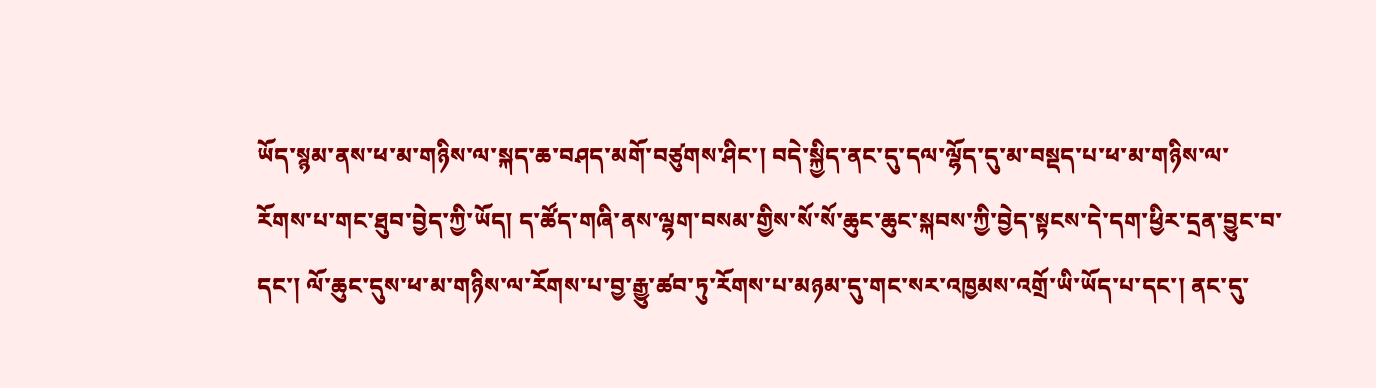ཡོད་སྙམ་ནས་ཕ་མ་གཉིས་ལ་སྐད་ཆ་བཤད་མགོ་བཙུགས་ཤིང་། བདེ་སྐྱིད་ནང་དུ་དལ་ལྷོད་དུ་མ་བསྡད་པ་ཕ་མ་གཉིས་ལ་རོགས་པ་གང་ཐུབ་བྱེད་ཀྱི་ཡོད། ད་ཚོད་གཞི་ནས་ལྷག་བསམ་གྱིས་སོ་སོ་ཆུང་ཆུང་སྐབས་ཀྱི་བྱེད་སྟངས་དེ་དག་ཕྱིར་དྲན་བྱུང་བ་དང་། ལོ་ཆུང་དུས་ཕ་མ་གཉིས་ལ་རོགས་པ་བྱ་རྒྱུ་ཚབ་ཏུ་རོགས་པ་མཉམ་དུ་གང་སར་འཁྱམས་འགྲོ་ཡི་ཡོད་པ་དང་། ནང་དུ་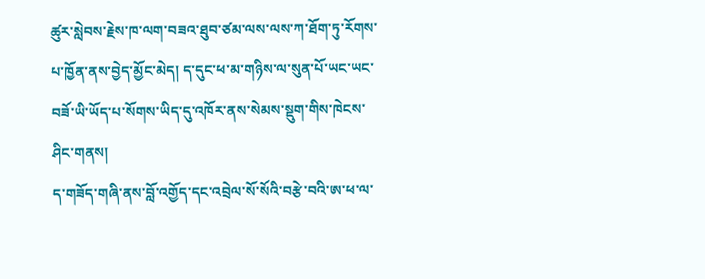ཚུར་སླེབས་རྗེས་ཁ་ལག་བཟའ་ཐུབ་ཙམ་ལས་ལས་ཀ་ཐོག་ཏུ་རོགས་པ་ཁྱོན་ནས་བྱེད་མྱོང་མེད། ད་དུང་ཕ་མ་གཉིས་ལ་སུན་པོ་ཡང་ཡང་བཟོ་ཡི་ཡོད་པ་སོགས་ཡིད་དུ་འཁོར་ནས་སེམས་སྡུག་གིས་ཁེངས་ཤིང་གནས།
ད་གཟོད་གཞི་ནས་བློ་འགྱོད་དང་འབྲེལ་སོ་སོའི་བརྩེ་བའི་ཨ་ཕ་ལ་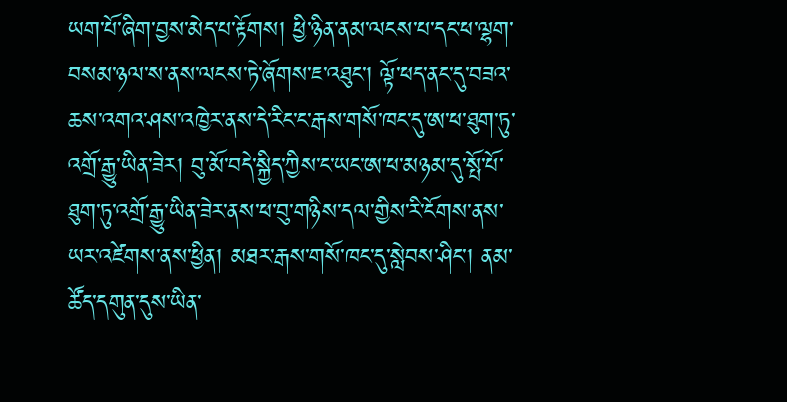ཡག་པོ་ཞིག་བྱས་མེད་པ་རྟོགས། ཕྱི་ཉིན་ནམ་ལངས་པ་དང་ཕ་ལྷག་བསམ་ཉལ་ས་ནས་ལངས་ཏེ་ཞོགས་ཇ་འཐུང་། ལྟོ་ཕད་ནང་དུ་བཟའ་ཆས་འགའ་ཤས་འཁྱེར་ནས་དེ་རིང་ང་རྒས་གསོ་ཁང་དུ་ཨ་ཕ་ཐུག་ཏུ་འགྲོ་རྒྱུ་ཡིན་ཟེར། བུ་མོ་བདེ་སྐྱིད་ཀྱིས་ང་ཡང་ཨ་ཕ་མཉམ་དུ་སྤོ་པོ་ཐུག་ཏུ་འགྲོ་རྒྱུ་ཡིན་ཟེར་ནས་ཕ་བུ་གཉིས་དལ་གྱིས་རི་ངོགས་ནས་ཡར་འཛེགས་ནས་ཕྱིན། མཐར་རྒས་གསོ་ཁང་དུ་སླེབས་ཤིང་། ནམ་ཚོད་དགུན་དུས་ཡིན་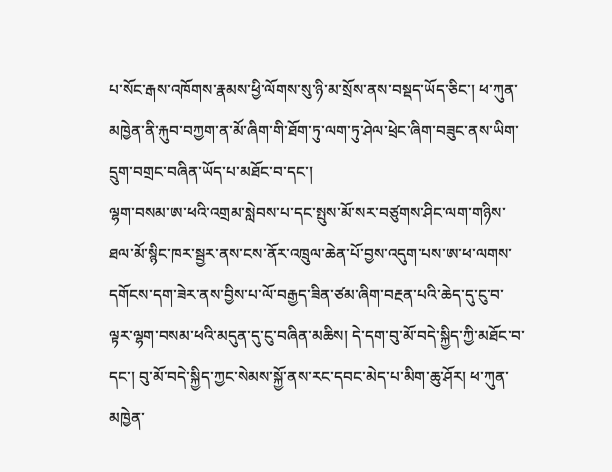པ་སོང་རྒས་འཁོགས་རྣམས་ཕྱི་ལོགས་སུ་ཉི་མ་སྲོས་ནས་བསྡད་ཡོད་ཅིང་། ཕ་ཀུན་མཁྱེན་ནི་རྐུབ་བཀྱག་ན་མོ་ཞིག་གི་ཐོག་ཏུ་ལག་ཏུ་ཤེལ་ཕྲེང་ཞིག་བཟུང་ནས་ཡིག་དྲུག་བགྲང་བཞིན་ཡོད་པ་མཐོང་བ་དང་།
ལྷག་བསམ་ཨ་ཕའི་འགྲམ་སླེབས་པ་དང་སྤུས་མོ་སར་བཙུགས་ཤིང་ལག་གཉིས་ཐལ་མོ་སྙིང་ཁར་སྦྱར་ནས་ངས་ནོར་འཁྲུལ་ཆེན་པོ་བྱས་འདུག་པས་ཨ་ཕ་ལགས་དགོངས་དག་ཟེར་ནས་བྱིས་པ་ལོ་བརྒྱད་ཟིན་ཙམ་ཞིག་བརྔན་པའི་ཆེད་དུ་ངུ་བ་ལྟར་ལྷག་བསམ་ཕའི་མདུན་དུ་ངུ་བཞིན་མཆིས། དེ་དག་བུ་མོ་བདེ་སྐྱིད་ཀྱི་མཐོང་བ་དང་། བུ་མོ་བདེ་སྐྱིད་ཀྱང་སེམས་སྐྱོ་ནས་རང་དབང་མེད་པ་མིག་ཆུ་ཤོར། ཕ་ཀུན་མཁྱེན་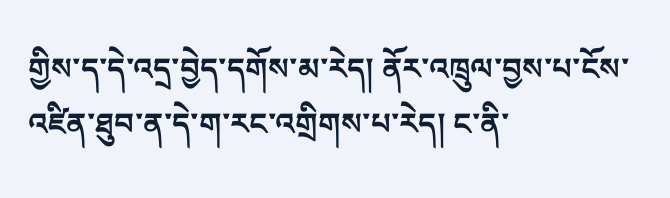གྱིས་ད་དེ་འདྲ་བྱེད་དགོས་མ་རེད། ནོར་འཁྲུལ་བྱས་པ་ངོས་འཛིན་ཐུབ་ན་དེ་ག་རང་འགྲིགས་པ་རེད། ང་ནི་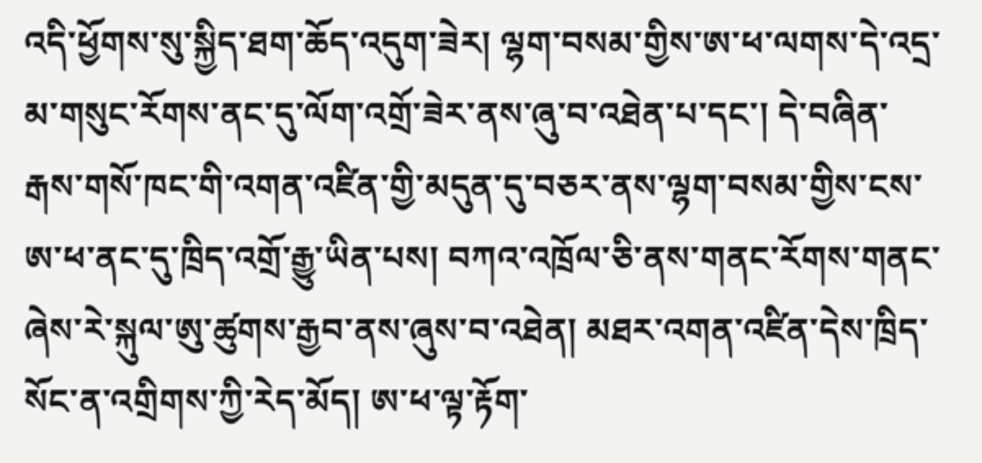འདི་ཕྱོགས་སུ་སྐྱིད་ཐག་ཆོད་འདུག་ཟེར། ལྷག་བསམ་གྱིས་ཨ་ཕ་ལགས་དེ་འདྲ་མ་གསུང་རོགས་ནང་དུ་ལོག་འགྲོ་ཟེར་ནས་ཞུ་བ་འཐེན་པ་དང་། དེ་བཞིན་རྒས་གསོ་ཁང་གི་འགན་འཛིན་གྱི་མདུན་དུ་བཅར་ནས་ལྷག་བསམ་གྱིས་ངས་ཨ་ཕ་ནང་དུ་ཁྲིད་འགྲོ་རྒྱུ་ཡིན་པས། བཀའ་འཁྲོལ་ཅི་ནས་གནང་རོགས་གནང་ཞེས་རེ་སྐུལ་ཨུ་ཚུགས་རྒྱབ་ནས་ཞུས་བ་འཐེན། མཐར་འགན་འཛིན་དེས་ཁྲིད་སོང་ན་འགྲིགས་ཀྱི་རེད་མོད། ཨ་ཕ་ལྟ་རྟོག་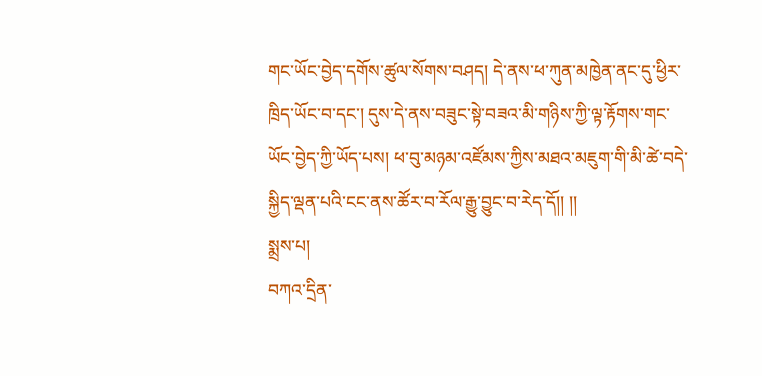གང་ཡོང་བྱེད་དགོས་ཚུལ་སོགས་བཤད། དེ་ནས་ཕ་ཀུན་མཁྱེན་ནང་དུ་ཕྱིར་ཁྲིད་ཡོང་བ་དང་། དུས་དེ་ནས་བཟུང་སྟེ་བཟའ་མི་གཉིས་ཀྱི་ལྟ་རྟོགས་གང་ཡོང་བྱེད་ཀྱི་ཡོད་པས། ཕ་བུ་མཉམ་འཛོམས་ཀྱིས་མཐའ་མཇུག་གི་མི་ཚེ་བདེ་སྐྱིད་ལྡན་པའི་ངང་ནས་ཚོར་བ་རོལ་རྒྱུ་བྱུང་བ་རེད་དོ།། །།
སྨྲས་པ།
བཀའ་དྲིན་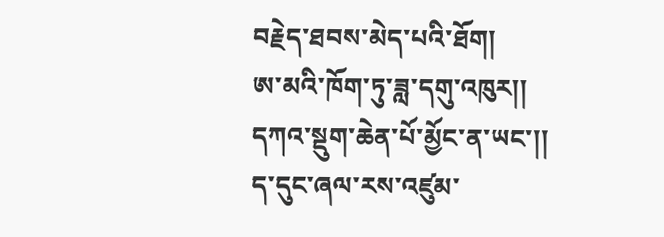བརྗེད་ཐབས་མེད་པའི་ཐོག།
ཨ་མའི་ཁོག་ཏུ་ཟླ་དགུ་འཁུར།།
དཀའ་སྡུག་ཆེན་པོ་མྱོང་ན་ཡང་།།
ད་དུང་ཞལ་རས་འཛུམ་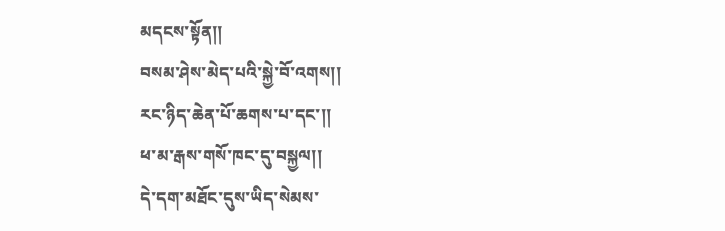མདངས་སྟོན།།
བསམ་ཤེས་མེད་པའི་སྐྱེ་བོ་འགས།།
རང་ཉིད་ཆེན་པོ་ཆགས་པ་དང་།།
ཕ་མ་རྒས་གསོ་ཁང་དུ་བསྐྱལ།།
དེ་དག་མཐོང་དུས་ཡིད་སེམས་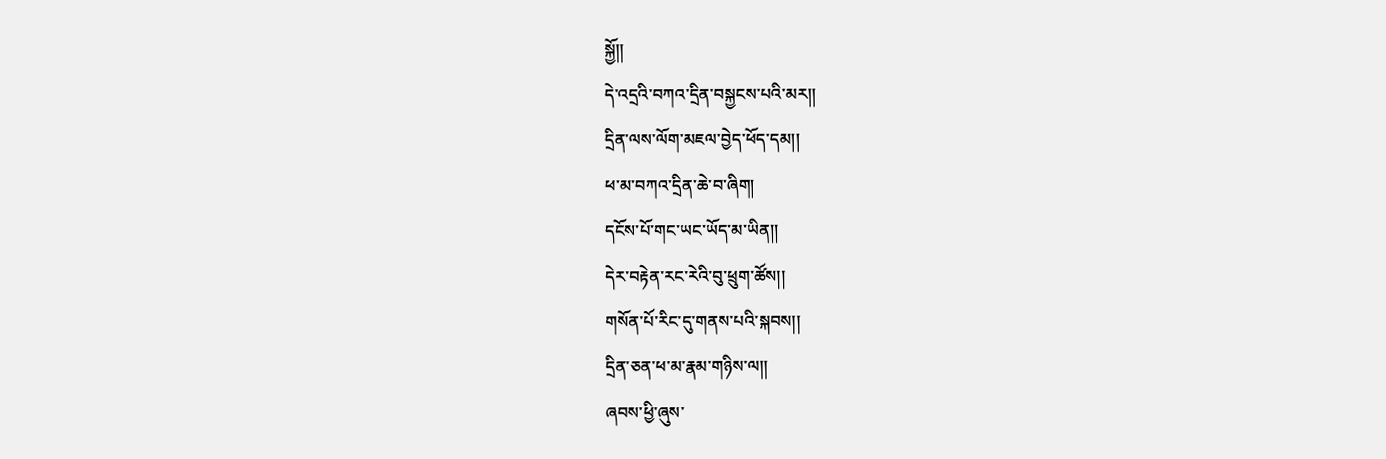སྐྱོ།།
དེ་འདྲའི་བཀའ་དྲིན་བསྐྱངས་པའི་མར།།
དྲིན་ལས་ལོག་མཇལ་བྱེད་ཕོད་དམ།།
ཕ་མ་བཀའ་དྲིན་ཆེ་བ་ཞིག།
དངོས་པོ་གང་ཡང་ཡོད་མ་ཡིན།།
དེར་བརྟེན་རང་རེའི་བུ་ཕྲུག་ཚོས།།
གསོན་པོ་རིང་དུ་གནས་པའི་སྐབས།།
དྲིན་ཅན་ཕ་མ་རྣམ་གཉིས་ལ།།
ཞབས་ཕྱི་ཞུས་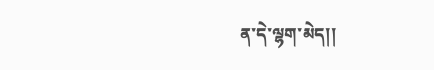ན་དེ་ལྷག་མེད།།